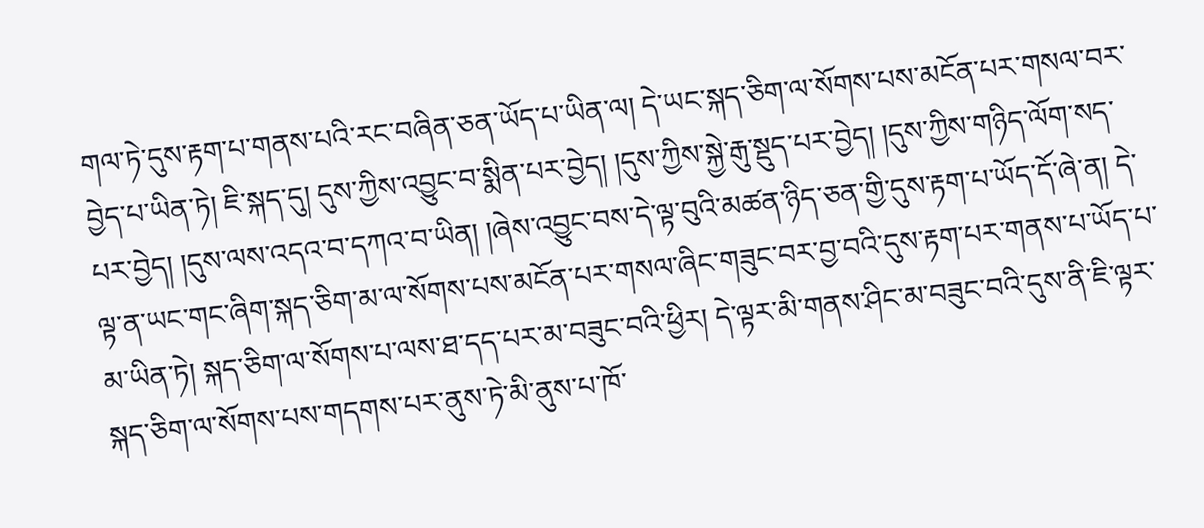གལ་ཏེ་དུས་རྟག་པ་གནས་པའི་རང་བཞིན་ཅན་ཡོད་པ་ཡིན་ལ། དེ་ཡང་སྐད་ཅིག་ལ་སོགས་པས་མངོན་པར་གསལ་བར་བྱེད་པ་ཡིན་ཏེ། ཇི་སྐད་དུ། དུས་ཀྱིས་འབྱུང་བ་སྨིན་པར་བྱེད། །དུས་ཀྱིས་སྐྱེ་རྒུ་སྡུད་པར་བྱེད། །དུས་ཀྱིས་གཉིད་ལོག་སད་པར་བྱེད། །དུས་ལས་འདའ་བ་དཀའ་བ་ཡིན། །ཞེས་འབྱུང་བས་དེ་ལྟ་བུའི་མཚན་ཉིད་ཅན་གྱི་དུས་རྟག་པ་ཡོད་དོ་ཞེ་ན། དེ་ལྟ་ན་ཡང་གང་ཞིག་སྐད་ཅིག་མ་ལ་སོགས་པས་མངོན་པར་གསལ་ཞིང་གཟུང་བར་བྱ་བའི་དུས་རྟག་པར་གནས་པ་ཡོད་པ་མ་ཡིན་ཏེ། སྐད་ཅིག་ལ་སོགས་པ་ལས་ཐ་དད་པར་མ་བཟུང་བའི་ཕྱིར། དེ་ལྟར་མི་གནས་ཤིང་མ་བཟུང་བའི་དུས་ནི་ཇི་ལྟར་སྐད་ཅིག་ལ་སོགས་པས་གདགས་པར་ནུས་ཏེ་མི་ནུས་པ་ཁོ་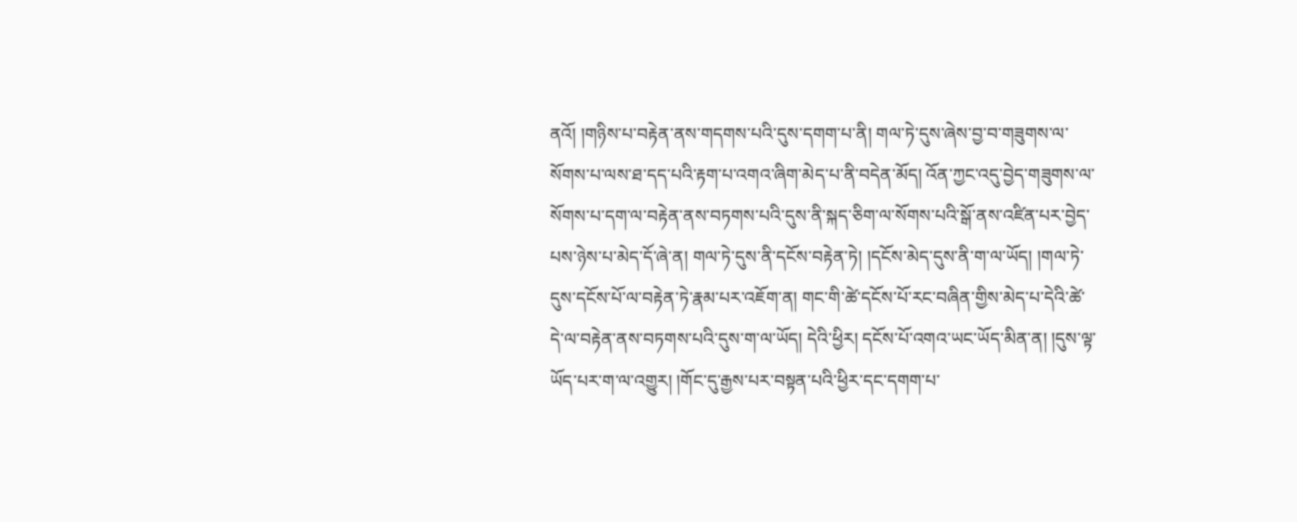ནའོ། །གཉིས་པ་བརྟེན་ནས་གདགས་པའི་དུས་དགག་པ་ནི། གལ་ཏེ་དུས་ཞེས་བྱ་བ་གཟུགས་ལ་སོགས་པ་ལས་ཐ་དད་པའི་རྟག་པ་འགའ་ཞིག་མེད་པ་ནི་བདེན་མོད། འོན་ཀྱང་འདུ་བྱེད་གཟུགས་ལ་སོགས་པ་དག་ལ་བརྟེན་ནས་བཏགས་པའི་དུས་ནི་སྐད་ཅིག་ལ་སོགས་པའི་སྒོ་ནས་འཛིན་པར་བྱེད་པས་ཉེས་པ་མེད་དོ་ཞེ་ན། གལ་ཏེ་དུས་ནི་དངོས་བརྟེན་ཏེ། །དངོས་མེད་དུས་ནི་ག་ལ་ཡོད། །གལ་ཏེ་དུས་དངོས་པོ་ལ་བརྟེན་ཏེ་རྣམ་པར་འཇོག་ན། གང་གི་ཚེ་དངོས་པོ་རང་བཞིན་གྱིས་མེད་པ་དེའི་ཚེ་དེ་ལ་བརྟེན་ནས་བཏགས་པའི་དུས་ག་ལ་ཡོད། དེའི་ཕྱིར། དངོས་པོ་འགའ་ཡང་ཡོད་མིན་ན། །དུས་ལྟ་ཡོད་པར་ག་ལ་འགྱུར། །གོང་དུ་རྒྱས་པར་བསྟན་པའི་ཕྱིར་དང་དགག་པ་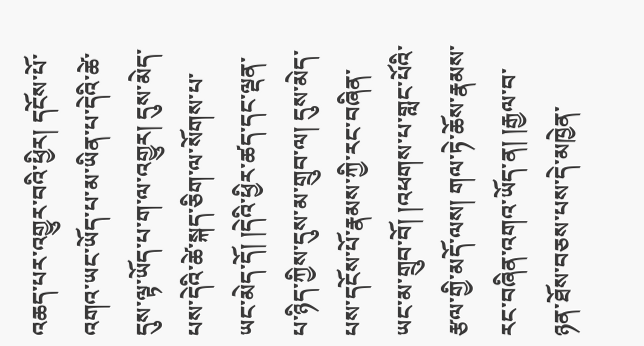འཆད་པར་འགྱུར་བའི་ཕྱིར། དངོས་པོ་འགའ་ཡང་ཡོད་པ་མ་ཡིན་པ་དེའི་ཚེ་དུས་ལྟ་ཡོད་པ་ག་ལ་འགྱུར། དུས་མེད་པས་དེའི་ཚེ་སྐད་ཅིག་ལ་སོགས་པ་ཡང་མེད་དོ། །དེའི་ཕྱིར་ཚད་དང་ལྡན་པ་ཉིད་ཀྱིས་དུས་མ་གྲུབ་ལ། དུས་མེད་པས་དངོས་པོ་རྣམས་ཀྱི་རང་བཞིན་ཡང་མ་གྲུབ་བོ། །འཕགས་པ་གླང་པོའི་རྩལ་གྱི་མདོ་ལས། གལ་ཏེ་ཆོས་རྣམས་རང་བཞིན་འགའ་ཡོད་ན། །རྒྱལ་བ་ཉན་ཐོས་བཅས་པས་དེ་མཁྱེན་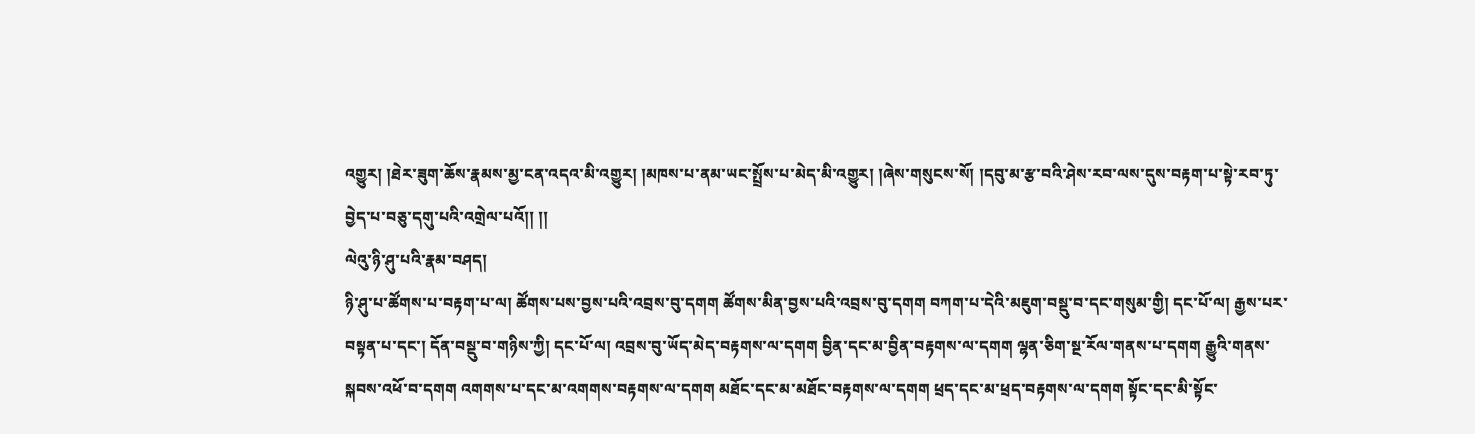འགྱུར། །ཐེར་ཟུག་ཆོས་རྣམས་མྱ་ངན་འདའ་མི་འགྱུར། །མཁས་པ་ནམ་ཡང་སྤྲོས་པ་མེད་མི་འགྱུར། །ཞེས་གསུངས་སོ། །དབུ་མ་རྩ་བའི་ཤེས་རབ་ལས་དུས་བརྟག་པ་སྟེ་རབ་ཏུ་བྱེད་པ་བཅུ་དགུ་པའི་འགྲེལ་པའོ།། །།
ལེའུ་ཉི་ཤུ་པའི་རྣམ་བཤད།
ཉི་ཤུ་པ་ཚོགས་པ་བརྟག་པ་ལ། ཚོགས་པས་བྱས་པའི་འབྲས་བུ་དགག ཚོགས་མིན་བྱས་པའི་འབྲས་བུ་དགག བཀག་པ་དེའི་མཇུག་བསྡུ་བ་དང་གསུམ་གྱི། དང་པོ་ལ། རྒྱས་པར་བསྟན་པ་དང་། དོན་བསྡུ་བ་གཉིས་ཀྱི། དང་པོ་ལ། འབྲས་བུ་ཡོད་མེད་བརྟགས་ལ་དགག བྱིན་དང་མ་བྱིན་བརྟགས་ལ་དགག ལྷན་ཅིག་སྔ་རོལ་གནས་པ་དགག རྒྱུའི་གནས་སྐབས་འཕོ་བ་དགག འགགས་པ་དང་མ་འགགས་བརྟགས་ལ་དགག མཐོང་དང་མ་མཐོང་བརྟགས་ལ་དགག ཕྲད་དང་མ་ཕྲད་བརྟགས་ལ་དགག སྟོང་དང་མི་སྟོང་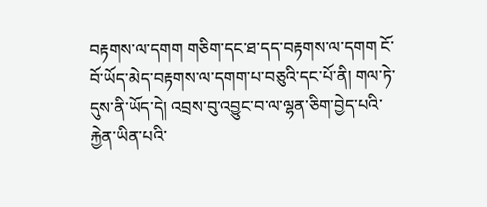བརྟགས་ལ་དགག གཅིག་དང་ཐ་དད་བརྟགས་ལ་དགག ངོ་བོ་ཡོད་མེད་བརྟགས་ལ་དགག་པ་བཅུའི་དང་པོ་ནི། གལ་ཏེ་དུས་ནི་ཡོད་དེ། འབྲས་བུ་འབྱུང་བ་ལ་ལྷན་ཅིག་བྱེད་པའི་རྐྱེན་ཡིན་པའི་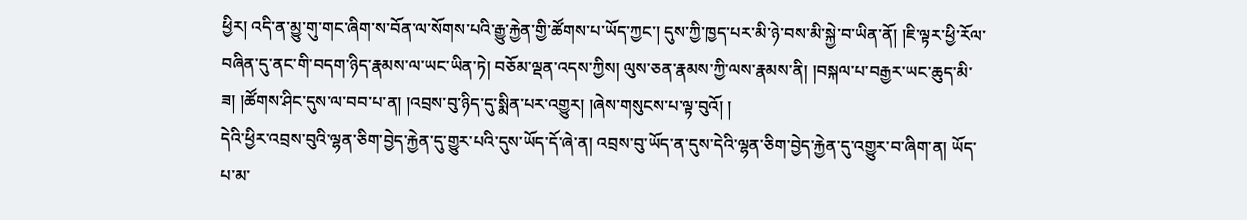ཕྱིར། འདི་ན་མྱུ་གུ་གང་ཞིག་ས་བོན་ལ་སོགས་པའི་རྒྱུ་རྐྱེན་གྱི་ཚོགས་པ་ཡོད་ཀྱང་། དུས་ཀྱི་ཁྱད་པར་མི་ཉེ་བས་མི་སྐྱེ་བ་ཡིན་ནོ། །ཇི་ལྟར་ཕྱི་རོལ་བཞིན་དུ་ནང་གི་བདག་ཉིད་རྣམས་ལ་ཡང་ཡིན་ཏེ། བཅོམ་ལྡན་འདས་ཀྱིས། ལུས་ཅན་རྣམས་ཀྱི་ལས་རྣམས་ནི། །བསྐལ་པ་བརྒྱར་ཡང་ཆུད་མི་ཟ། །ཚོགས་ཤིང་དུས་ལ་བབ་པ་ན། །འབྲས་བུ་ཉིད་དུ་སྨིན་པར་འགྱུར། །ཞེས་གསུངས་པ་ལྟ་བུའོ། །
དེའི་ཕྱིར་འབྲས་བུའི་ལྷན་ཅིག་བྱེད་རྐྱེན་དུ་གྱུར་པའི་དུས་ཡོད་དོ་ཞེ་ན། འབྲས་བུ་ཡོད་ན་དུས་དེའི་ལྷན་ཅིག་བྱེད་རྐྱེན་དུ་འགྱུར་བ་ཞིག་ན། ཡོད་པ་མ་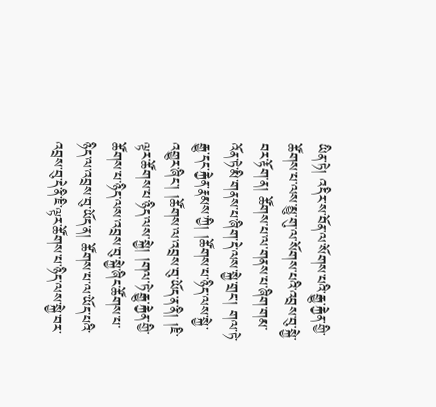ཡིན་ཏེ། འདིར་ས་བོན་ལ་སོགས་པའི་རྒྱུ་རྐྱེན་གྱི་ཚོགས་པ་ལས་མྱུ་གུ་ལ་སོགས་པའི་འབྲས་བུ་སྐྱེ་བར་རྟོག་ན། ཚོགས་པ་ལ་གནས་པ་ཞིག་གམ་འོན་ཏེ་མི་གནས་པ་ཞིག་དེ་ལས་སྐྱེ་གྲང་། གལ་ཏེ་རྒྱུ་དང་རྐྱེན་རྣམས་ཀྱི། །ཚོགས་པ་ཉིད་ལས་སྐྱེ་འགྱུར་ཞིང་། །ཚོགས་ལ་འབྲས་བུ་ཡོད་ན་ནི། །ཇི་ལྟར་ཚོགས་པ་ཉིད་ལས་སྐྱེ། །གལ་ཏེ་རྒྱུ་རྐྱེན་གྱི་ཚོགས་པ་ཉིད་ལས་འབྲས་བུ་སྐྱེ་ཞིང་ཚོགས་པ་ཉིད་ལ་འབྲས་བུ་ཡོད་ན། ཚོགས་པ་ལ་ཡོད་པའི་འབྲས་བུ་དེ་ནི་ཇི་ལྟར་ཚོགས་པ་ཉིད་ལས་སྐྱེ་བར་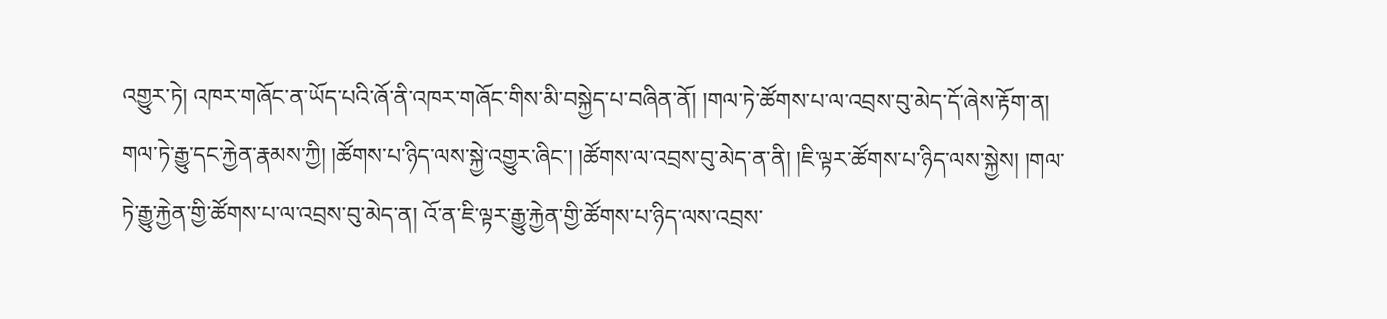འགྱུར་ཏེ། འཁར་གཞོང་ན་ཡོད་པའི་ཞོ་ནི་འཁར་གཞོང་གིས་མི་བསྐྱེད་པ་བཞིན་ནོ། །གལ་ཏེ་ཚོགས་པ་ལ་འབྲས་བུ་མེད་དོ་ཞེས་རྟོག་ན། གལ་ཏེ་རྒྱུ་དང་རྐྱེན་རྣམས་ཀྱི། །ཚོགས་པ་ཉིད་ལས་སྐྱེ་འགྱུར་ཞིང་། །ཚོགས་ལ་འབྲས་བུ་མེད་ན་ནི། །ཇི་ལྟར་ཚོགས་པ་ཉིད་ལས་སྐྱེས། །གལ་ཏེ་རྒྱུ་རྐྱེན་གྱི་ཚོགས་པ་ལ་འབྲས་བུ་མེད་ན། འོ་ན་ཇི་ལྟར་རྒྱུ་རྐྱེན་གྱི་ཚོགས་པ་ཉིད་ལས་འབྲས་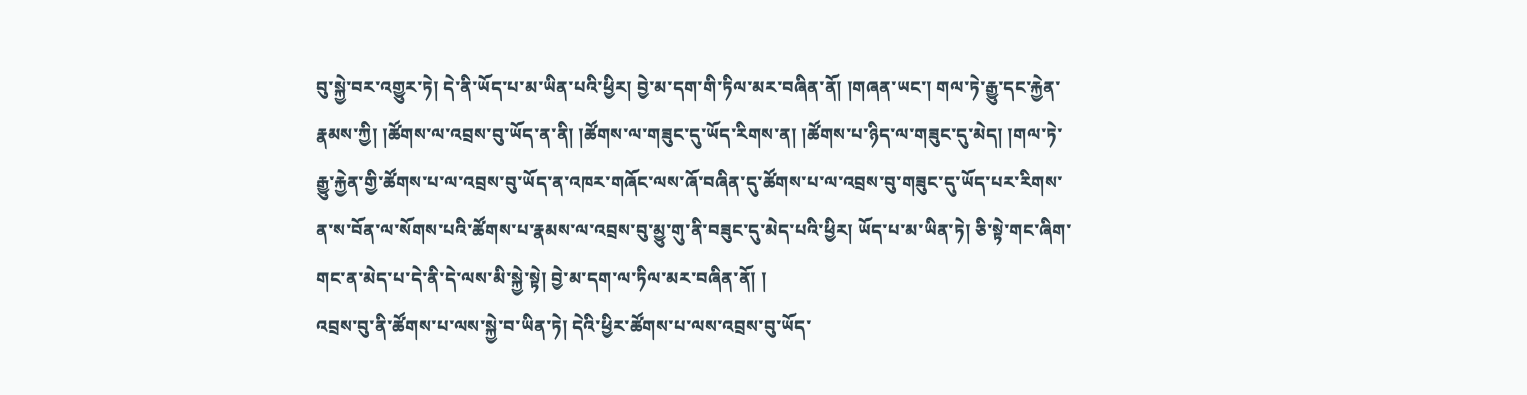བུ་སྐྱེ་བར་འགྱུར་ཏེ། དེ་ནི་ཡོད་པ་མ་ཡིན་པའི་ཕྱིར། བྱེ་མ་དག་གི་ཏིལ་མར་བཞིན་ནོ། །གཞན་ཡང་། གལ་ཏེ་རྒྱུ་དང་རྐྱེན་རྣམས་ཀྱི། །ཚོགས་ལ་འབྲས་བུ་ཡོད་ན་ནི། །ཚོགས་ལ་གཟུང་དུ་ཡོད་རིགས་ན། །ཚོགས་པ་ཉིད་ལ་གཟུང་དུ་མེད། །གལ་ཏེ་རྒྱུ་རྐྱེན་གྱི་ཚོགས་པ་ལ་འབྲས་བུ་ཡོད་ན་འཁར་གཞོང་ལས་ཞོ་བཞིན་དུ་ཚོགས་པ་ལ་འབྲས་བུ་གཟུང་དུ་ཡོད་པར་རིགས་ན་ས་བོན་ལ་སོགས་པའི་ཚོགས་པ་རྣམས་ལ་འབྲས་བུ་མྱུ་གུ་ནི་བཟུང་དུ་མེད་པའི་ཕྱིར། ཡོད་པ་མ་ཡིན་ཏེ། ཅི་སྟེ་གང་ཞིག་གང་ན་མེད་པ་དེ་ནི་དེ་ལས་མི་སྐྱེ་སྟེ། བྱེ་མ་དག་ལ་ཏིལ་མར་བཞིན་ནོ། །
འབྲས་བུ་ནི་ཚོགས་པ་ལས་སྐྱེ་བ་ཡིན་ཏེ། དེའི་ཕྱིར་ཚོགས་པ་ལས་འབྲས་བུ་ཡོད་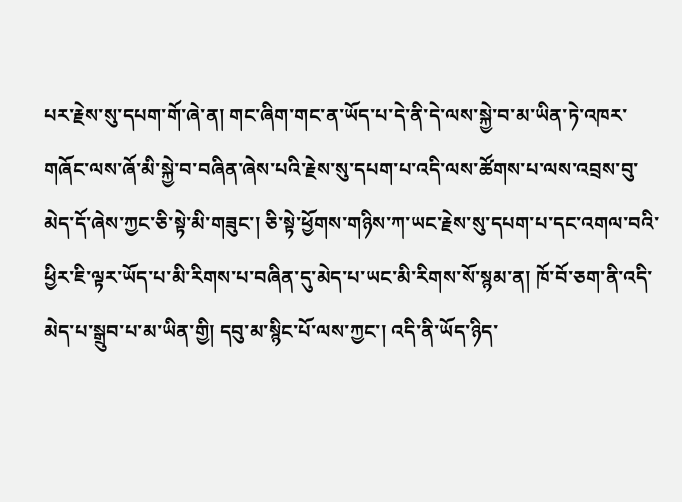པར་རྗེས་སུ་དཔག་གོ་ཞེ་ན། གང་ཞིག་གང་ན་ཡོད་པ་དེ་ནི་དེ་ལས་སྐྱེ་བ་མ་ཡིན་ཏེ་འཁར་གཞོང་ལས་ཞོ་མི་སྐྱེ་བ་བཞིན་ཞེས་པའི་རྗེས་སུ་དཔག་པ་འདི་ལས་ཚོགས་པ་ལས་འབྲས་བུ་མེད་དོ་ཞེས་ཀྱང་ཅི་སྟེ་མི་གཟུང་། ཅི་སྟེ་ཕྱོགས་གཉིས་ཀ་ཡང་རྗེས་སུ་དཔག་པ་དང་འགལ་བའི་ཕྱིར་ཇི་ལྟར་ཡོད་པ་མི་རིགས་པ་བཞིན་དུ་མེད་པ་ཡང་མི་རིགས་སོ་སྙམ་ན། ཁོ་བོ་ཅག་ནི་འདི་མེད་པ་སྒྲུབ་པ་མ་ཡིན་གྱི། དབུ་མ་སྙིང་པོ་ལས་ཀྱང་། འདི་ནི་ཡོད་ཉིད་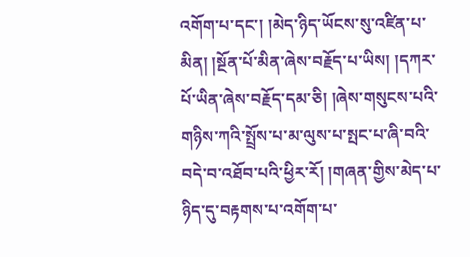འགོག་པ་དང་། །མེད་ཉིད་ཡོངས་སུ་འཛིན་པ་མིན། །སྔོན་པོ་མིན་ཞེས་བརྗོད་པ་ཡིས། །དཀར་པོ་ཡིན་ཞེས་བརྗོད་དམ་ཅི། །ཞེས་གསུངས་པའི་གཉིས་ཀའི་སྤྲོས་པ་མ་ལུས་པ་སྤང་པ་ཞི་བའི་བདེ་བ་འཐོབ་པའི་ཕྱིར་རོ། །གཞན་གྱིས་མེད་པ་ཉིད་དུ་བརྟགས་པ་འགོག་པ་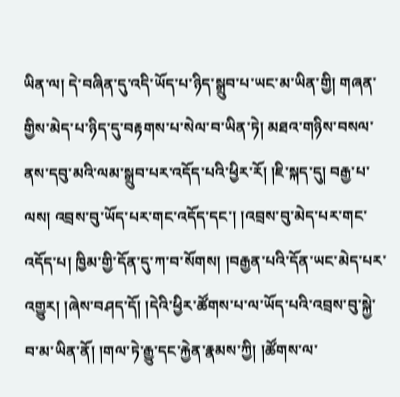ཡིན་ལ། དེ་བཞིན་དུ་འདི་ཡོད་པ་ཉིད་སྒྲུབ་པ་ཡང་མ་ཡིན་གྱི། གཞན་གྱིས་མེད་པ་ཉིད་དུ་བརྟགས་པ་སེལ་བ་ཡིན་ཏེ། མཐའ་གཉིས་བསལ་ནས་དབུ་མའི་ལམ་སྒྲུབ་པར་འདོད་པའི་ཕྱིར་རོ། །ཇི་སྐད་དུ། བརྒྱ་པ་ལས། འབྲས་བུ་ཡོད་པར་གང་འདོད་དང་། །འབྲས་བུ་མེད་པར་གང་འདོད་པ། ཁྱིམ་གྱི་དོན་དུ་ཀ་བ་སོགས། །བརྒྱན་པའི་དོན་ཡང་མེད་པར་འགྱུར། །ཞེས་བཤད་དོ། །དེའི་ཕྱིར་ཚོགས་པ་ལ་ཡོད་པའི་འབྲས་བུ་སྐྱེ་བ་མ་ཡིན་ནོ། །གལ་ཏེ་རྒྱུ་དང་རྐྱེན་རྣམས་ཀྱི། །ཚོགས་ལ་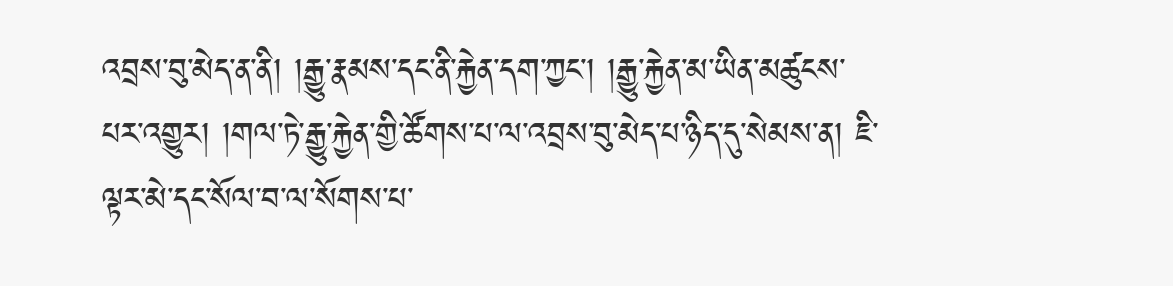འབྲས་བུ་མེད་ན་ནི། །རྒྱུ་རྣམས་དང་ནི་རྐྱེན་དག་ཀྱང་། །རྒྱུ་རྐྱེན་མ་ཡིན་མཚུངས་པར་འགྱུར། །གལ་ཏེ་རྒྱུ་རྐྱེན་གྱི་ཚོགས་པ་ལ་འབྲས་བུ་མེད་པ་ཉིད་དུ་སེམས་ན། ཇི་ལྟར་མེ་དང་སོལ་བ་ལ་སོགས་པ་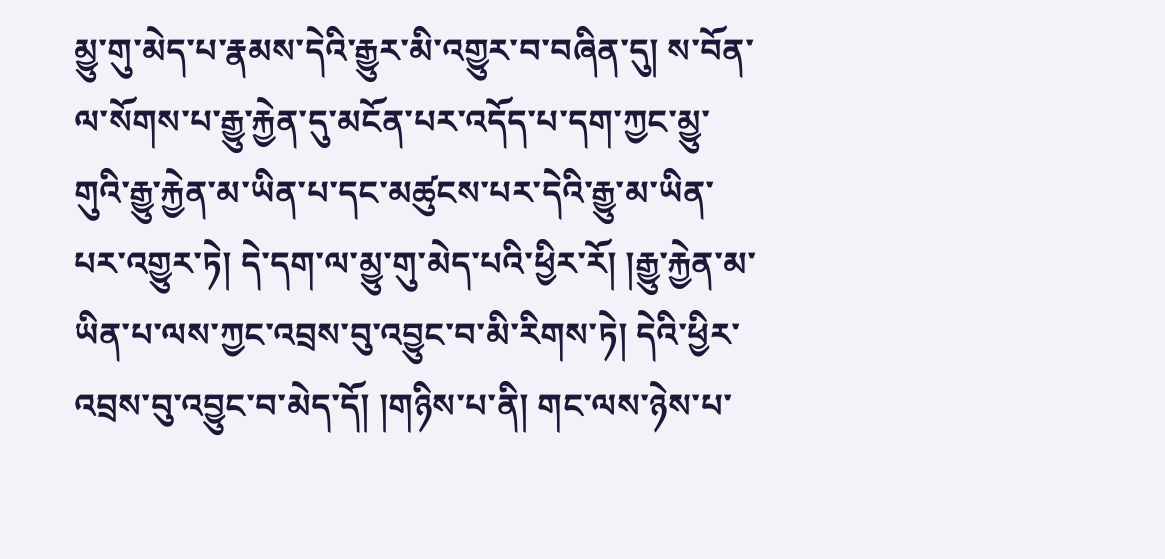མྱུ་གུ་མེད་པ་རྣམས་དེའི་རྒྱུར་མི་འགྱུར་བ་བཞིན་དུ། ས་བོན་ལ་སོགས་པ་རྒྱུ་རྐྱེན་དུ་མངོན་པར་འདོད་པ་དག་ཀྱང་མྱུ་གུའི་རྒྱུ་རྐྱེན་མ་ཡིན་པ་དང་མཚུངས་པར་དེའི་རྒྱུ་མ་ཡིན་པར་འགྱུར་ཏེ། དེ་དག་ལ་མྱུ་གུ་མེད་པའི་ཕྱིར་རོ། །རྒྱུ་རྐྱེན་མ་ཡིན་པ་ལས་ཀྱང་འབྲས་བུ་འབྱུང་བ་མི་རིགས་ཏེ། དེའི་ཕྱིར་འབྲས་བུ་འབྱུང་བ་མེད་དོ། །གཉིས་པ་ནི། གང་ལས་ཉེས་པ་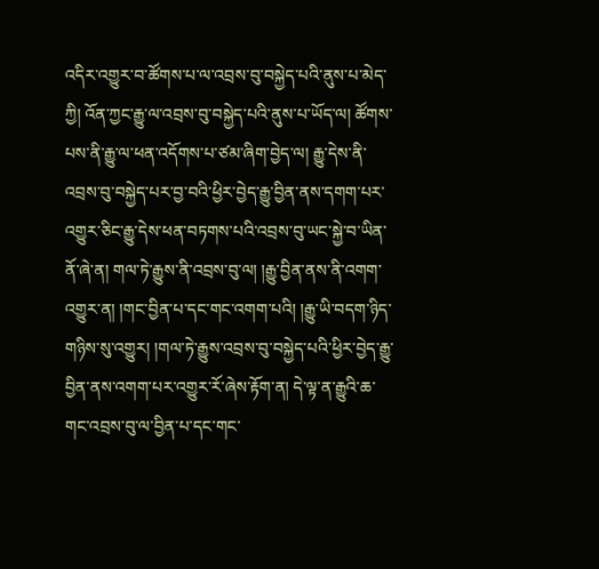འདིར་འགྱུར་བ་ཚོགས་པ་ལ་འབྲས་བུ་བསྐྱེད་པའི་ནུས་པ་མེད་ཀྱི། འོན་ཀྱང་རྒྱུ་ལ་འབྲས་བུ་བསྐྱེད་པའི་ནུས་པ་ཡོད་ལ། ཚོགས་པས་ནི་རྒྱུ་ལ་ཕན་འདོགས་པ་ཙམ་ཞིག་བྱེད་ལ། རྒྱུ་དེས་ནི་འབྲས་བུ་བསྐྱེད་པར་བྱ་བའི་ཕྱིར་བྱེད་རྒྱུ་བྱིན་ནས་དགག་པར་འགྱུར་ཅིང་རྒྱུ་དེས་ཕན་བཏགས་པའི་འབྲས་བུ་ཡང་སྐྱེ་བ་ཡིན་ནོ་ཞེ་ན། གལ་ཏེ་རྒྱུས་ནི་འབྲས་བུ་ལ། །རྒྱུ་བྱིན་ནས་ནི་འགག་འགྱུར་ན། །གང་བྱིན་པ་དང་གང་འགག་པའི། །རྒྱུ་ཡི་བདག་ཉིད་གཉིས་སུ་འགྱུར། །གལ་ཏེ་རྒྱུས་འབྲས་བུ་བསྐྱེད་པའི་ཕྱིར་བྱེད་རྒྱུ་བྱིན་ནས་འགག་པར་འགྱུར་རོ་ཞེས་རྟོག་ན། དེ་ལྟ་ན་རྒྱུའི་ཆ་གང་འབྲས་བུ་ལ་བྱིན་པ་དང་གང་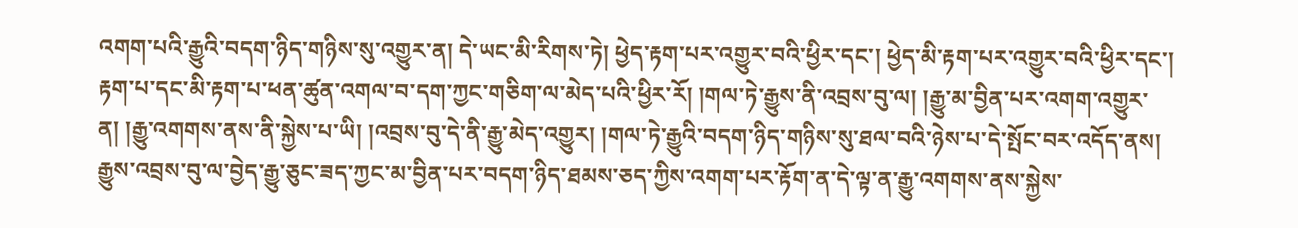འགག་པའི་རྒྱུའི་བདག་ཉིད་གཉིས་སུ་འགྱུར་ན། དེ་ཡང་མི་རིགས་ཏེ། ཕྱེད་རྟག་པར་འགྱུར་བའི་ཕྱིར་དང་། ཕྱེད་མི་རྟག་པར་འགྱུར་བའི་ཕྱིར་དང་། རྟག་པ་དང་མི་རྟག་པ་ཕན་ཚུན་འགལ་བ་དག་ཀྱང་གཅིག་ལ་མེད་པའི་ཕྱིར་རོ། །གལ་ཏེ་རྒྱུས་ནི་འབྲས་བུ་ལ། །རྒྱུ་མ་བྱིན་པར་འགག་འགྱུར་ན། །རྒྱུ་འགགས་ནས་ནི་སྐྱེས་པ་ཡི། །འབྲས་བུ་དེ་ནི་རྒྱུ་མེད་འགྱུར། །གལ་ཏེ་རྒྱུའི་བདག་ཉིད་གཉིས་སུ་ཐལ་བའི་ཉེས་པ་དེ་སྤོང་བར་འདོད་ནས། རྒྱུས་འབྲས་བུ་ལ་བྱེད་རྒྱུ་ཅུང་ཟད་ཀྱང་མ་བྱིན་པར་བདག་ཉིད་ཐམས་ཅད་ཀྱིས་འགག་པར་རྟོག་ན་དེ་ལྟ་ན་རྒྱུ་འགགས་ནས་སྐྱེས་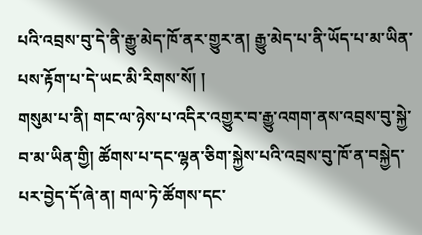པའི་འབྲས་བུ་དེ་ནི་རྒྱུ་མེད་ཁོ་ནར་གྱུར་ན། རྒྱུ་མེད་པ་ནི་ཡོད་པ་མ་ཡིན་པས་རྟོག་པ་དེ་ཡང་མི་རིགས་སོ། །
གསུམ་པ་ནི། གང་ལ་ཉེས་པ་འདིར་འགྱུར་བ་རྒྱུ་འགག་ནས་འབྲས་བུ་སྐྱེ་བ་མ་ཡིན་གྱི། ཚོགས་པ་དང་ལྷན་ཅིག་སྐྱེས་པའི་འབྲས་བུ་ཁོ་ན་བསྐྱེད་པར་བྱེད་དོ་ཞེ་ན། གལ་ཏེ་ཚོགས་དང་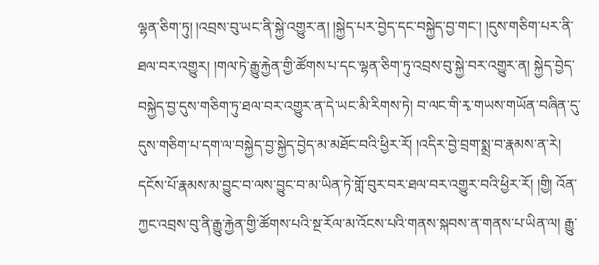ལྷན་ཅིག་ཏུ། །འབྲས་བུ་ཡང་ནི་སྐྱེ་འགྱུར་ན། །སྐྱེད་པར་བྱེད་དང་བསྐྱེད་བྱ་གང་། །དུས་གཅིག་པར་ནི་ཐལ་བར་འགྱུར། །གལ་ཏེ་རྒྱུ་རྐྱེན་གྱི་ཚོགས་པ་དང་ལྷན་ཅིག་ཏུ་འབྲས་བུ་སྐྱེ་བར་འགྱུར་ན། སྐྱེད་བྱེད་བསྐྱེད་བྱ་དུས་གཅིག་ཏུ་ཐལ་བར་འགྱུར་ན་དེ་ཡང་མི་རིགས་ཏེ། བ་ལང་གི་རྭ་གཡས་གཡོན་བཞིན་དུ་དུས་གཅིག་པ་དག་ལ་བསྐྱེད་བྱ་སྐྱེད་བྱེད་མ་མཐོང་བའི་ཕྱིར་རོ། །འདིར་བྱེ་བྲག་སྨྲ་བ་རྣམས་ན་རེ། དངོས་པོ་རྣམས་མ་བྱུང་བ་ལས་བྱུང་བ་མ་ཡིན་ཏེ་གློ་བུར་བར་ཐལ་བར་འགྱུར་བའི་ཕྱིར་རོ། །གྱི། འོན་ཀྱང་འབྲས་བུ་ནི་རྒྱུ་རྐྱེན་གྱི་ཚོགས་པའི་སྔ་རོལ་མ་འོངས་པའི་གནས་སྐབས་ན་གནས་པ་ཡིན་ལ། རྒྱུ་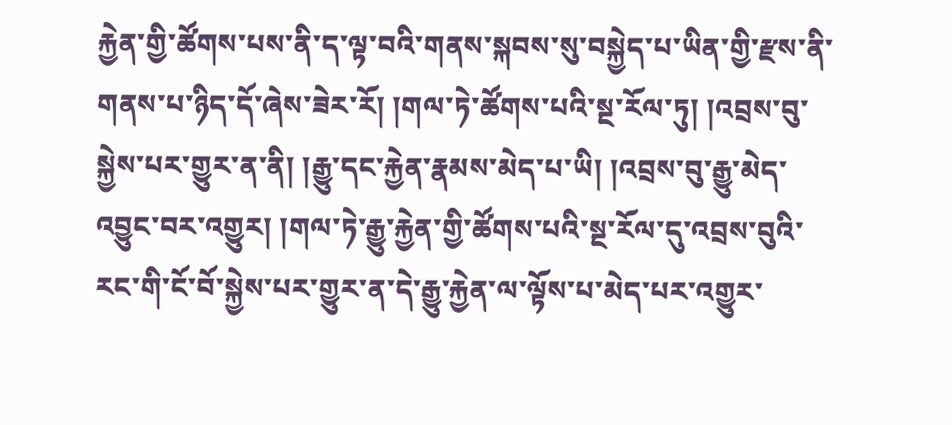རྐྱེན་གྱི་ཚོགས་པས་ནི་ད་ལྟ་བའི་གནས་སྐབས་སུ་བསྐྱེད་པ་ཡིན་གྱི་རྫས་ནི་གནས་པ་ཉིད་དོ་ཞེས་ཟེར་རོ། །གལ་ཏེ་ཚོགས་པའི་སྔ་རོལ་ཏུ། །འབྲས་བུ་སྐྱེས་པར་གྱུར་ན་ནི། །རྒྱུ་དང་རྐྱེན་རྣམས་མེད་པ་ཡི། །འབྲས་བུ་རྒྱུ་མེད་འབྱུང་བར་འགྱུར། །གལ་ཏེ་རྒྱུ་རྐྱེན་གྱི་ཚོགས་པའི་སྔ་རོལ་དུ་འབྲས་བུའི་རང་གི་ངོ་བོ་སྐྱེས་པར་གྱུར་ན་དེ་རྒྱུ་རྐྱེན་ལ་ལྟོས་པ་མེད་པར་འགྱུར་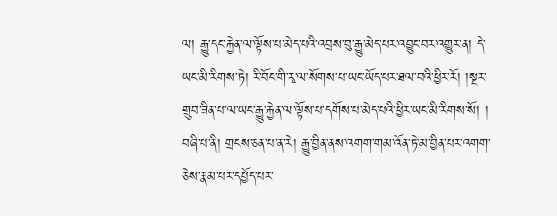ལ། རྒྱུ་དང་རྐྱེན་ལ་ལྟོས་པ་མེད་པའི་འབྲས་བུ་རྒྱུ་མེད་པར་འབྱུང་བར་འགྱུར་ན། དེ་ཡང་མི་རིགས་ཏེ། རི་བོང་གི་རྭ་ལ་སོགས་པ་ཡང་ཡོད་པར་ཐལ་བའི་ཕྱིར་རོ། །སྔར་གྲུབ་ཟིན་པ་ལ་ཡང་རྒྱུ་རྐྱེན་ལ་ལྟོས་པ་དགོས་པ་མེད་པའི་ཕྱིར་ཡང་མི་རིགས་སོ། །
བཞི་པ་ནི། གྲངས་ཅན་པ་ན་རེ། རྒྱུ་བྱིན་ནས་འགག་གམ་འོན་ཏེ་མ་བྱིན་པར་འགག་ཅེས་རྣམ་པར་དཔྱོད་པར་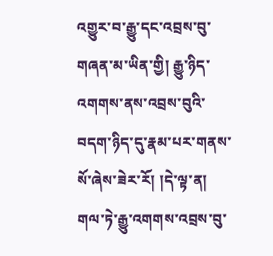འགྱུར་བ་རྒྱུ་དང་འབྲས་བུ་གཞན་མ་ཡིན་གྱི། རྒྱུ་ཉིད་འགགས་ནས་འབྲས་བུའི་བདག་ཉིད་དུ་རྣམ་པར་གནས་སོ་ཞེས་ཟེར་རོ། །དེ་ལྟ་ན། གལ་ཏེ་རྒྱུ་འགགས་འབྲས་བུ་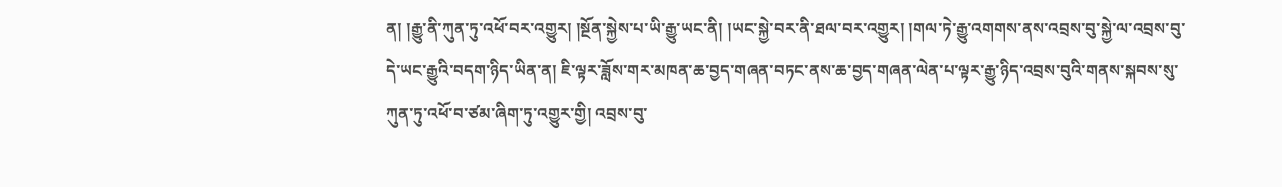ན། །རྒྱུ་ནི་ཀུན་ཏུ་འཕོ་བར་འགྱུར། །སྔོན་སྐྱེས་པ་ཡི་རྒྱུ་ཡང་ནི། །ཡང་སྐྱེ་བར་ནི་ཐལ་བར་འགྱུར། །གལ་ཏེ་རྒྱུ་འགགས་ནས་འབྲས་བུ་སྐྱེ་ལ་འབྲས་བུ་དེ་ཡང་རྒྱུའི་བདག་ཉིད་ཡིན་ན། ཇི་ལྟར་ཟློས་གར་མཁན་ཆ་བྱད་གཞན་བཏང་ནས་ཆ་བྱད་གཞན་ལེན་པ་ལྟར་རྒྱུ་ཉིད་འབྲས་བུའི་གནས་སྐབས་སུ་ཀུན་ཏུ་འཕོ་བ་ཙམ་ཞིག་ཏུ་འགྱུར་གྱི། འབྲས་བུ་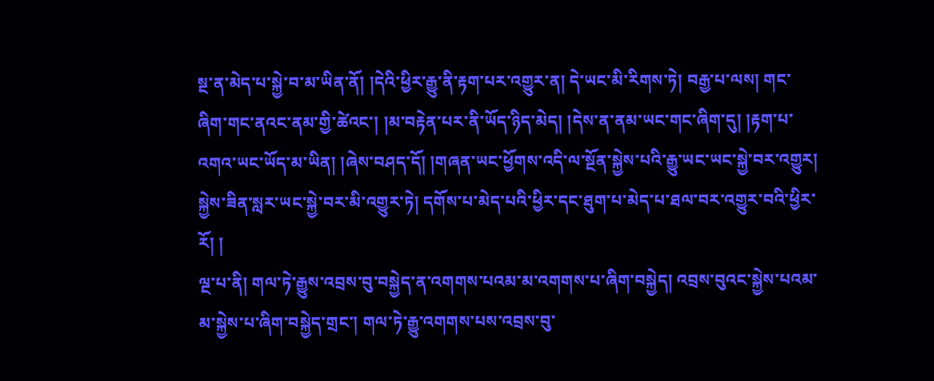སྔ་ན་མེད་པ་སྐྱེ་བ་མ་ཡིན་ནོ། །དེའི་ཕྱིར་རྒྱུ་ནི་རྟག་པར་འགྱུར་ན། དེ་ཡང་མི་རིགས་ཏེ། བརྒྱ་པ་ལས། གང་ཞིག་གང་ནའང་ནམ་གྱི་ཚེའང་། །མ་བརྟེན་པར་ནི་ཡོད་ཉིད་མེད། །དེས་ན་ནམ་ཡང་གང་ཞིག་དུ། །རྟག་པ་འགའ་ཡང་ཡོད་མ་ཡིན། །ཞེས་བཤད་དོ། །གཞན་ཡང་ཕྱོགས་འདི་ལ་སྔོན་སྐྱེས་པའི་རྒྱུ་ཡང་ཡང་སྐྱེ་བར་འགྱུར། སྐྱེས་ཟིན་སླར་ཡང་སྐྱེ་བར་མི་འགྱུར་ཏེ། དགོས་པ་མེད་པའི་ཕྱིར་དང་ཐུག་པ་མེད་པ་ཐལ་བར་འགྱུར་བའི་ཕྱིར་རོ། །
ལྔ་པ་ནི། གལ་ཏེ་རྒྱུས་འབྲས་བུ་བསྐྱེད་ན་འགགས་པའམ་མ་འགགས་པ་ཞིག་བསྐྱེད། འབྲས་བུའང་སྐྱེས་པའམ་མ་སྐྱེས་པ་ཞིག་བསྐྱེད་གྲང་། གལ་ཏེ་རྒྱུ་འགགས་པས་འབྲས་བུ་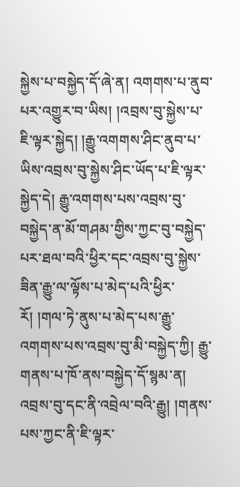སྐྱེས་པ་བསྐྱེད་དོ་ཞེ་ན། འགགས་པ་ནུབ་པར་འགྱུར་བ་ཡིས། །འབྲས་བུ་སྐྱེས་པ་ཇི་ལྟར་སྐྱེད། །རྒྱུ་འགགས་ཤིང་ནུབ་པ་ཡིས་འབྲས་བུ་སྐྱེས་ཤིང་ཡོད་པ་ཇི་ལྟར་སྐྱེད་དེ། རྒྱུ་འགགས་པས་འབྲས་བུ་བསྐྱེད་ན་མོ་གཤམ་གྱིས་ཀྱང་བུ་བསྐྱེད་པར་ཐལ་བའི་ཕྱིར་དང་འབྲས་བུ་སྐྱེས་ཟིན་རྒྱུ་ལ་ལྟོས་པ་མེད་པའི་ཕྱིར་རོ། །གལ་ཏེ་ནུས་པ་མེད་པས་རྒྱུ་འགགས་པས་འབྲས་བུ་མི་བསྐྱེད་ཀྱི། རྒྱུ་གནས་པ་ཁོ་ནས་བསྐྱེད་དོ་སྙམ་ན། འབྲས་བུ་དང་ནི་འབྲེལ་བའི་རྒྱུ། །གནས་པས་ཀྱང་ནི་ཇི་ལྟར་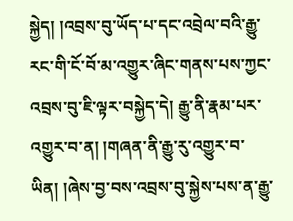སྐྱེད། །འབྲས་བུ་ཡོད་པ་དང་འབྲེལ་བའི་རྒྱུ་རང་གི་ངོ་བོ་མ་འགྱུར་ཞིང་གནས་པས་ཀྱང་འབྲས་བུ་ཇི་ལྟར་བསྐྱེད་དེ། རྒྱུ་ནི་རྣམ་པར་འགྱུར་བ་ན། །གཞན་ནི་རྒྱུ་རུ་འགྱུར་བ་ཡིན། །ཞེས་བྱ་བས་འབྲས་བུ་སྐྱེས་པས་ན་རྒྱུ་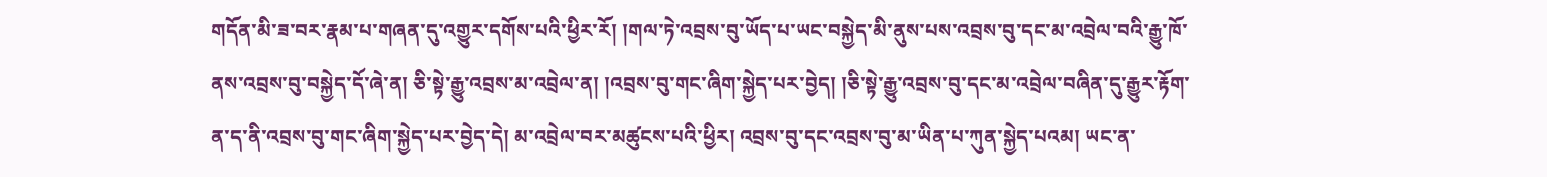གདོན་མི་ཟ་བར་རྣམ་པ་གཞན་དུ་འགྱུར་དགོས་པའི་ཕྱིར་རོ། །གལ་ཏེ་འབྲས་བུ་ཡོད་པ་ཡང་བསྐྱེད་མི་ནུས་པས་འབྲས་བུ་དང་མ་འབྲེལ་བའི་རྒྱུ་ཁོ་ནས་འབྲས་བུ་བསྐྱེད་དོ་ཞེ་ན། ཅི་སྟེ་རྒྱུ་འབྲས་མ་འབྲེལ་ན། །འབྲས་བུ་གང་ཞིག་སྐྱེད་པར་བྱེད། །ཅི་སྟེ་རྒྱུ་འབྲས་བུ་དང་མ་འབྲེལ་བཞིན་དུ་རྒྱུར་རྟོག་ན་ད་ནི་འབྲས་བུ་གང་ཞིག་སྐྱེད་པར་བྱེད་དེ། མ་འབྲེལ་བར་མཚུངས་པའི་ཕྱིར། འབྲས་བུ་དང་འབྲས་བུ་མ་ཡིན་པ་ཀུན་སྐྱེད་པའམ། ཡང་ན་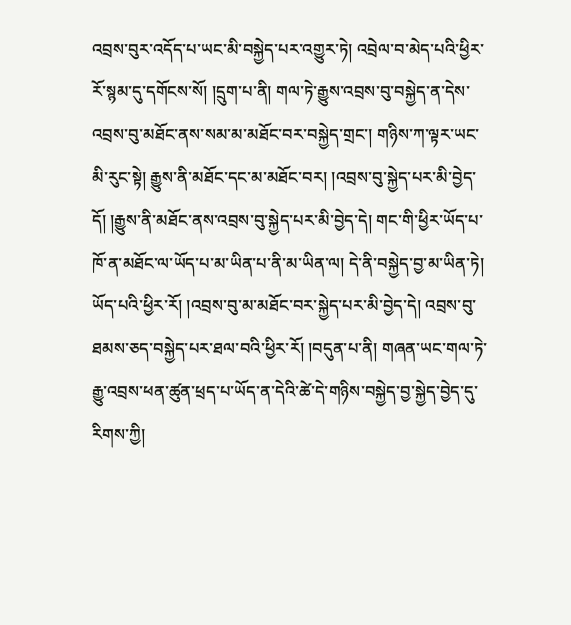འབྲས་བུར་འདོད་པ་ཡང་མི་བསྐྱེད་པར་འགྱུར་ཏེ། འབྲེལ་བ་མེད་པའི་ཕྱིར་རོ་སྙམ་དུ་དགོངས་སོ། །དྲུག་པ་ནི། གལ་ཏེ་རྒྱུས་འབྲས་བུ་བསྐྱེད་ན་དེས་འབྲས་བུ་མཐོང་ནས་སམ་མ་མཐོང་བར་བསྐྱེད་གྲང་། གཉིས་ཀ་ལྟར་ཡང་མི་རུང་སྟེ། རྒྱུས་ནི་མཐོང་དང་མ་མཐོང་བར། །འབྲས་བུ་སྐྱེད་པར་མི་བྱེད་དོ། །རྒྱུས་ནི་མཐོང་ནས་འབྲས་བུ་སྐྱེད་པར་མི་བྱེད་དེ། གང་གི་ཕྱིར་ཡོད་པ་ཁོ་ན་མཐོང་ལ་ཡོད་པ་མ་ཡིན་པ་ནི་མ་ཡིན་ལ། དེ་ནི་བསྐྱེད་བྱ་མ་ཡིན་ཏེ། ཡོད་པའི་ཕྱིར་རོ། །འབྲས་བུ་མ་མཐོང་བར་སྐྱེད་པར་མི་བྱེད་དེ། འབྲས་བུ་ཐམས་ཅད་བསྐྱེད་པར་ཐལ་བའི་ཕྱིར་རོ། །བདུན་པ་ནི། གཞན་ཡང་གལ་ཏེ་རྒྱུ་འབྲས་ཕན་ཚུན་ཕྲད་པ་ཡོད་ན་དེའི་ཚེ་དེ་གཉིས་བསྐྱེད་བྱ་སྐྱེད་བྱེད་དུ་རིགས་ཀྱི།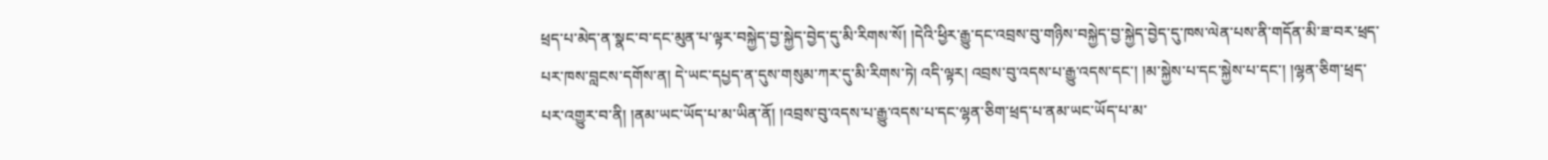ཕྲད་པ་མེད་ན་སྣང་བ་དང་མུན་པ་ལྟར་བསྐྱེད་བྱ་སྐྱེད་བྱེད་དུ་མི་རིགས་སོ། །དེའི་ཕྱིར་རྒྱུ་དང་འབྲས་བུ་གཉིས་བསྐྱེད་བྱ་སྐྱེད་བྱེད་དུ་ཁས་ལེན་པས་ནི་གདོན་མི་ཟ་བར་ཕྲད་པར་ཁས་བླངས་དགོས་ན། དེ་ཡང་དཔྱད་ན་དུས་གསུམ་ཀར་དུ་མི་རིགས་ཏེ། འདི་ལྟར། འབྲས་བུ་འདས་པ་རྒྱུ་འདས་དང་། །མ་སྐྱེས་པ་དང་སྐྱེས་པ་དང་། །ལྷན་ཅིག་ཕྲད་པར་འགྱུར་བ་ནི། །ནམ་ཡང་ཡོད་པ་མ་ཡིན་ནོ། །འབྲས་བུ་འདས་པ་རྒྱུ་འདས་པ་དང་ལྷན་ཅིག་ཕྲད་པ་ནམ་ཡང་ཡོད་པ་མ་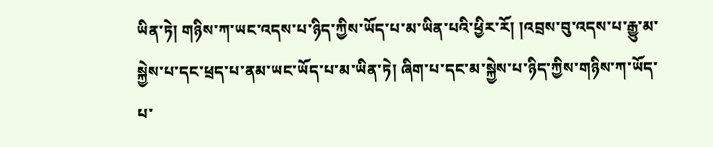ཡིན་ཏེ། གཉིས་ཀ་ཡང་འདས་པ་ཉིད་ཀྱིས་ཡོད་པ་མ་ཡིན་པའི་ཕྱིར་རོ། །འབྲས་བུ་འདས་པ་རྒྱུ་མ་སྐྱེས་པ་དང་ཕྲད་པ་ནམ་ཡང་ཡོད་པ་མ་ཡིན་ཏེ། ཞིག་པ་དང་མ་སྐྱེས་པ་ཉིད་ཀྱིས་གཉིས་ཀ་ཡོད་པ་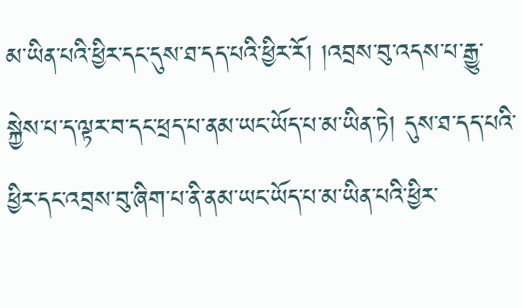མ་ཡིན་པའི་ཕྱིར་དང་དུས་ཐ་དད་པའི་ཕྱིར་རོ། །འབྲས་བུ་འདས་པ་རྒྱུ་སྐྱེས་པ་ད་ལྟར་བ་དང་ཕྲད་པ་ནམ་ཡང་ཡོད་པ་མ་ཡིན་ཏེ། དུས་ཐ་དད་པའི་ཕྱིར་དང་འབྲས་བུ་ཞིག་པ་ནི་ནམ་ཡང་ཡོད་པ་མ་ཡིན་པའི་ཕྱིར་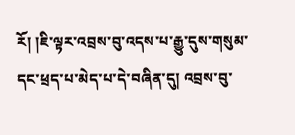རོ། །ཇི་ལྟར་འབྲས་བུ་འདས་པ་རྒྱུ་དུས་གསུམ་དང་ཕྲད་པ་མེད་པ་དེ་བཞིན་དུ། འབྲས་བུ་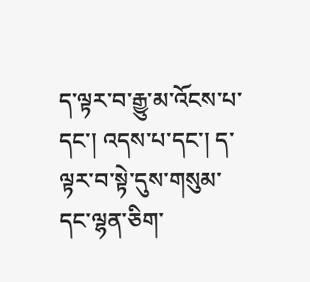ད་ལྟར་བ་རྒྱུ་མ་འོངས་པ་དང་། འདས་པ་དང་། ད་ལྟར་བ་སྟེ་དུས་གསུམ་དང་ལྷན་ཅིག་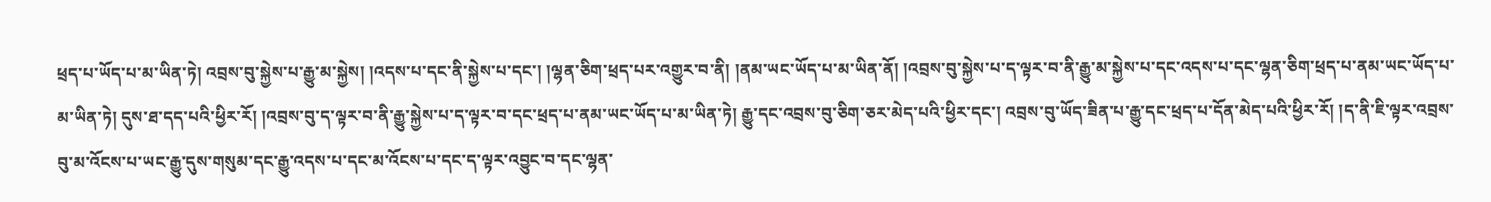ཕྲད་པ་ཡོད་པ་མ་ཡིན་ཏེ། འབྲས་བུ་སྐྱེས་པ་རྒྱུ་མ་སྐྱེས། །འདས་པ་དང་ནི་སྐྱེས་པ་དང་། །ལྷན་ཅིག་ཕྲད་པར་འགྱུར་བ་ནི། །ནམ་ཡང་ཡོད་པ་མ་ཡིན་ནོ། །འབྲས་བུ་སྐྱེས་པ་ད་ལྟར་བ་ནི་རྒྱུ་མ་སྐྱེས་པ་དང་འདས་པ་དང་ལྷན་ཅིག་ཕྲད་པ་ནམ་ཡང་ཡོད་པ་མ་ཡིན་ཏེ། དུས་ཐ་དད་པའི་ཕྱིར་རོ། །འབྲས་བུ་ད་ལྟར་བ་ནི་རྒྱུ་སྐྱེས་པ་ད་ལྟར་བ་དང་ཕྲད་པ་ནམ་ཡང་ཡོད་པ་མ་ཡིན་ཏེ། རྒྱུ་དང་འབྲས་བུ་ཅིག་ཅར་མེད་པའི་ཕྱིར་དང་། འབྲས་བུ་ཡོད་ཟིན་པ་རྒྱུ་དང་ཕྲད་པ་དོན་མེད་པའི་ཕྱིར་རོ། །ད་ནི་ཇི་ལྟར་འབྲས་བུ་མ་འོངས་པ་ཡང་རྒྱུ་དུས་གསུམ་དང་རྒྱུ་འདས་པ་དང་མ་འོངས་པ་དང་ད་ལྟར་འབྱུང་བ་དང་ལྷན་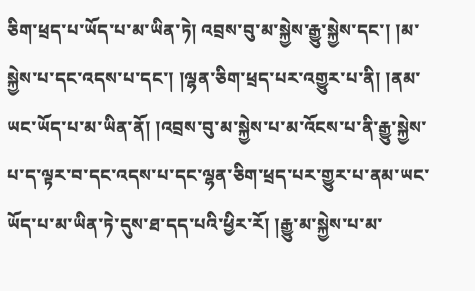ཅིག་ཕྲད་པ་ཡོད་པ་མ་ཡིན་ཏེ། འབྲས་བུ་མ་སྐྱེས་རྒྱུ་སྐྱེས་དང་། །མ་སྐྱེས་པ་དང་འདས་པ་དང་། །ལྷན་ཅིག་ཕྲད་པར་འགྱུར་པ་ནི། །ནམ་ཡང་ཡོད་པ་མ་ཡིན་ནོ། །འབྲས་བུ་མ་སྐྱེས་པ་མ་འོངས་པ་ནི་རྒྱུ་སྐྱེས་པ་ད་ལྟར་བ་དང་འདས་པ་དང་ལྷན་ཅིག་ཕྲད་པར་གྱུར་པ་ནམ་ཡང་ཡོད་པ་མ་ཡིན་ཏེ་དུས་ཐ་དད་པའི་ཕྱིར་རོ། །རྒྱུ་མ་སྐྱེས་པ་མ་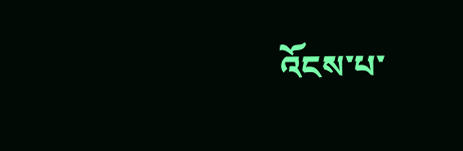འོངས་པ་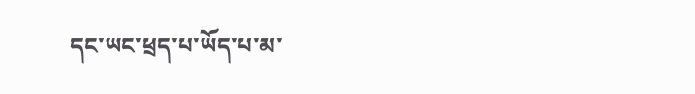དང་ཡང་ཕྲད་པ་ཡོད་པ་མ་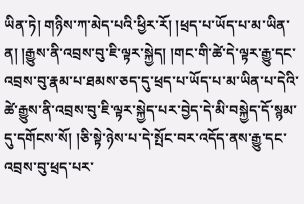ཡིན་ཏེ། གཉིས་ཀ་མེད་པའི་ཕྱིར་རོ། །ཕྲད་པ་ཡོད་པ་མ་ཡིན་ན། །རྒྱུས་ནི་འབྲས་བུ་ཇི་ལྟར་སྐྱེད། །གང་གི་ཚེ་དེ་ལྟར་རྒྱུ་དང་འབྲས་བུ་རྣམ་པ་ཐམས་ཅད་དུ་ཕྲད་པ་ཡོད་པ་མ་ཡིན་པ་དེའི་ཚེ་རྒྱུས་ནི་འབྲས་བུ་ཇི་ལྟར་སྐྱེད་པར་བྱེད་དེ་མི་བསྐྱེད་དོ་སྙམ་དུ་དགོངས་སོ། །ཅི་སྟེ་ཉེས་པ་དེ་སྤོང་བར་འདོད་ནས་རྒྱུ་དང་འབྲས་བུ་ཕྲད་པར་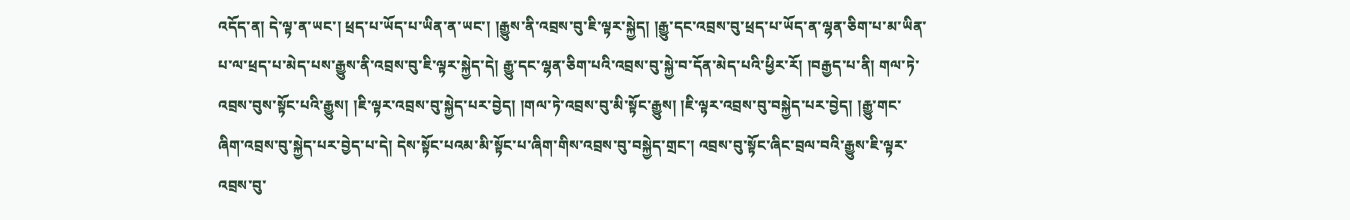འདོད་ན། དེ་ལྟ་ན་ཡང་། ཕྲད་པ་ཡོད་པ་ཡིན་ན་ཡང་། །རྒྱུས་ནི་འབྲས་བུ་ཇི་ལྟར་སྐྱེད། །རྒྱུ་དང་འབྲས་བུ་ཕྲད་པ་ཡོད་ན་ལྷན་ཅིག་པ་མ་ཡིན་པ་ལ་ཕྲད་པ་མེད་པས་རྒྱུས་ནི་འབྲས་བུ་ཇི་ལྟར་སྐྱེད་དེ། རྒྱུ་དང་ལྷན་ཅིག་པའི་འབྲས་བུ་སྐྱེ་བ་དོན་མེད་པའི་ཕྱིར་རོ། །བརྒྱད་པ་ནི། གལ་ཏེ་འབྲས་བུས་སྟོང་པའི་རྒྱུས། །ཇི་ལྟར་འབྲས་བུ་སྐྱེད་པར་བྱེད། །གལ་ཏེ་འབྲས་བུ་མི་སྟོང་རྒྱུས། །ཇི་ལྟར་འབྲས་བུ་བསྐྱེད་པར་བྱེད། །རྒྱུ་གང་ཞིག་འབྲས་བུ་སྐྱེད་པར་བྱེད་པ་དེ། དེས་སྟོང་པའམ་མི་སྟོང་པ་ཞིག་གིས་འབྲས་བུ་བསྐྱེད་གྲང་། འབྲས་བུ་སྟོང་ཞིང་བྲལ་བའི་རྒྱུས་ཇི་ལྟར་འབྲས་བུ་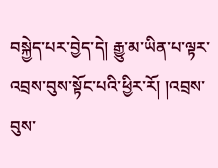བསྐྱེད་པར་བྱེད་དེ། རྒྱུ་མ་ཡིན་པ་ལྟར་འབྲས་བུས་སྟོང་པའི་ཕྱིར་རོ། །འབྲས་བུས་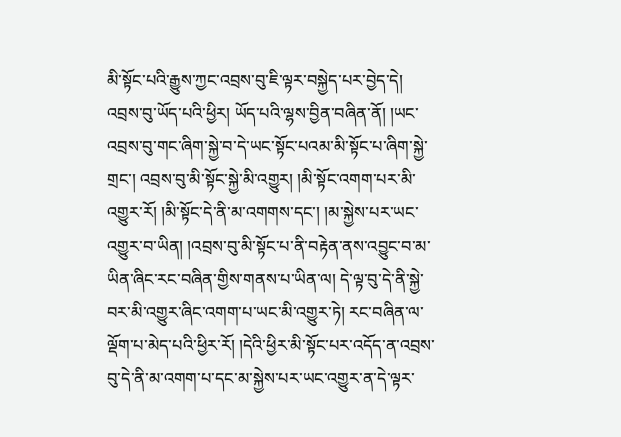མི་སྟོང་པའི་རྒྱུས་ཀྱང་འབྲས་བུ་ཇི་ལྟར་བསྐྱེད་པར་བྱེད་དེ། འབྲས་བུ་ཡོད་པའི་ཕྱིར། ཡོད་པའི་ལྷས་བྱིན་བཞིན་ནོ། །ཡང་འབྲས་བུ་གང་ཞིག་སྐྱེ་བ་དེ་ཡང་སྟོང་པའམ་མི་སྟོང་པ་ཞིག་སྐྱེ་གྲང་། འབྲས་བུ་མི་སྟོང་སྐྱེ་མི་འགྱུར། །མི་སྟོང་འགག་པར་མི་འགྱུར་རོ། །མི་སྟོང་དེ་ནི་མ་འགགས་དང་། །མ་སྐྱེས་པར་ཡང་འགྱུར་བ་ཡིན། །འབྲས་བུ་མི་སྟོང་པ་ནི་བརྟེན་ནས་འབྱུང་བ་མ་ཡིན་ཞིང་རང་བཞིན་གྱིས་གནས་པ་ཡིན་ལ། དེ་ལྟ་བུ་དེ་ནི་སྐྱེ་བར་མི་འགྱུར་ཞིང་འགག་པ་ཡང་མི་འགྱུར་ཏེ། རང་བཞིན་ལ་ལྡོག་པ་མེད་པའི་ཕྱིར་རོ། །དེའི་ཕྱིར་མི་སྟོང་པར་འདོད་ན་འབྲས་བུ་དེ་ནི་མ་འགག་པ་དང་མ་སྐྱེས་པར་ཡང་འགྱུར་ན་དེ་ལྟར་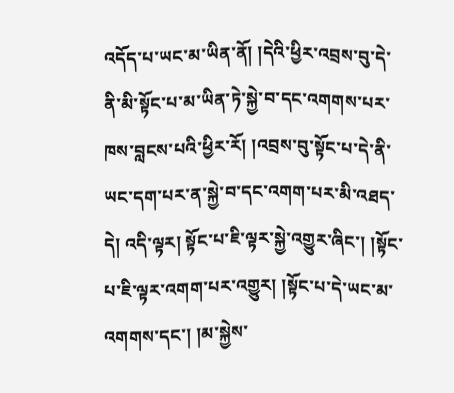འདོད་པ་ཡང་མ་ཡིན་ནོ། །དེའི་ཕྱིར་འབྲས་བུ་དེ་ནི་མི་སྟོང་པ་མ་ཡིན་ཏེ་སྐྱེ་བ་དང་འགགས་པར་ཁས་བླངས་པའི་ཕྱིར་རོ། །འབྲས་བུ་སྟོང་པ་དེ་ནི་ཡང་དག་པར་ན་སྐྱེ་བ་དང་འགག་པར་མི་འཐད་དེ། འདི་ལྟར། སྟོང་པ་ཇི་ལྟར་སྐྱེ་འགྱུར་ཞིང་། །སྟོང་པ་ཇི་ལྟར་འགག་པར་འགྱུར། །སྟོང་པ་དེ་ཡང་མ་འགགས་དང་། །མ་སྐྱེས་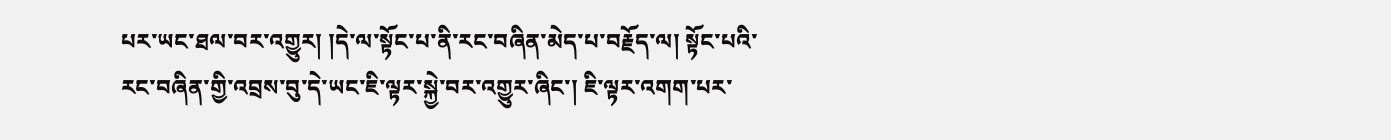པར་ཡང་ཐལ་བར་འགྱུར། །དེ་ལ་སྟོང་པ་ནི་རང་བཞིན་མེད་པ་བརྗོད་ལ། སྟོང་པའི་རང་བཞིན་གྱི་འབྲས་བུ་དེ་ཡང་ཇི་ལྟར་སྐྱེ་བར་འགྱུར་ཞིང་། ཇི་ལྟར་འགག་པར་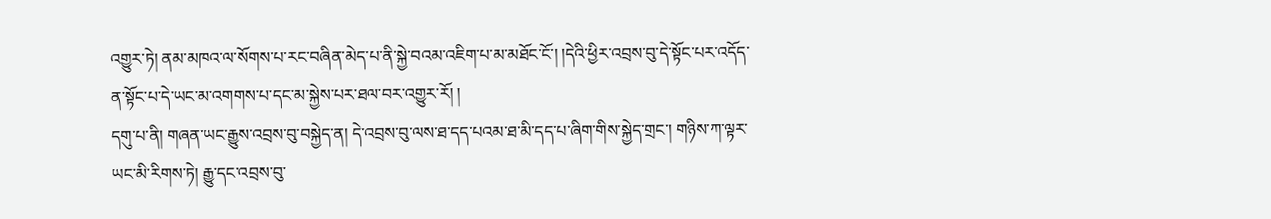འགྱུར་ཏེ། ནམ་མཁའ་ལ་སོགས་པ་རང་བཞིན་མེད་པ་ནི་སྐྱེ་བའམ་འཇིག་པ་མ་མཐོང་ངོ་། །དེའི་ཕྱིར་འབྲས་བུ་དེ་སྟོང་པར་འདོད་ན་སྟོང་པ་དེ་ཡང་མ་འགགས་པ་དང་མ་སྐྱེས་པར་ཐལ་བར་འགྱུར་རོ། །
དགུ་པ་ནི། གཞན་ཡང་རྒྱུས་འབྲས་བུ་བསྐྱེད་ན། དེ་འབྲས་བུ་ལས་ཐ་དད་པའམ་ཐ་མི་དད་པ་ཞིག་གིས་སྐྱེད་གྲང་། གཉིས་ཀ་ལྟར་ཡང་མི་རིགས་ཏེ། རྒྱུ་དང་འབྲས་བུ་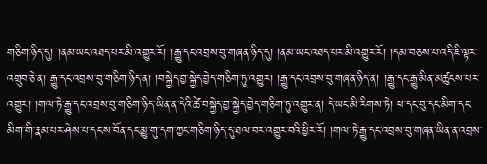གཅིག་ཉིད་དུ། །ནམ་ཡང་འཐད་པར་མི་འགྱུར་རོ། །རྒྱུ་དང་འབྲས་བུ་གཞན་ཉིད་དུ། །ནམ་ཡང་འཐད་པར་མི་འགྱུར་རོ། །དམ་བཅས་པ་འདི་ཇི་ལྟར་འགྲུབ་ཅེ་ན། རྒྱུ་དང་འབྲས་བུ་གཅིག་ཉིད་ན། །བསྐྱེད་བྱ་སྐྱེད་བྱེད་གཅིག་ཏུ་འགྱུར། །རྒྱུ་དང་འབྲས་བུ་གཞན་ཉིད་ན། །རྒྱུ་དང་རྒྱུ་མིན་མཚུངས་པར་འགྱུར། །གལ་ཏེ་རྒྱུ་དང་འབྲས་བུ་གཅིག་ཉིད་ཡིན་ན་དེའི་ཚེ་བསྐྱེད་བྱ་སྐྱེད་བྱེད་གཅིག་ཏུ་འགྱུར་ན། དེ་ཡང་མི་རིགས་ཏེ། ཕ་དང་བུ་དང་མིག་དང་མིག་གི་རྣམ་པར་ཤེས་པ་དང་ས་བོན་དང་མྱུ་གུ་དག་ཀྱང་གཅིག་ཉིད་དུ་ཐལ་བར་འགྱུར་བའི་ཕྱིར་རོ། །གལ་ཏེ་རྒྱུ་དང་འབྲས་བུ་གཞན་ཡིན་ན་འབྲས་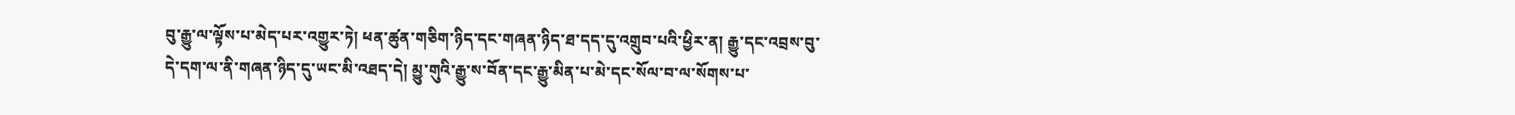བུ་རྒྱུ་ལ་ལྟོས་པ་མེད་པར་འགྱུར་ཏེ། ཕན་ཚུན་གཅིག་ཉིད་དང་གཞན་ཉིད་ཐ་དད་དུ་འགྲུབ་པའི་ཕྱིར་ན། རྒྱུ་དང་འབྲས་བུ་དེ་དག་ལ་ནི་གཞན་ཉིད་དུ་ཡང་མི་འཐད་དེ། མྱུ་གུའི་རྒྱུ་ས་བོན་དང་རྒྱུ་མིན་པ་མེ་དང་སོལ་བ་ལ་སོགས་པ་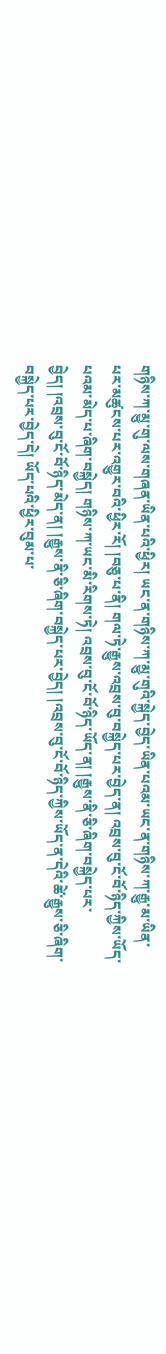གཉིས་ཀ་མྱུ་གུ་ལས་གཞན་ཡིན་པའི་ཕྱིར། ཡང་ན་གཉིས་ཀ་མྱུ་གུའི་སྐྱེད་བྱེད་ཡིན་པའམ་ཡང་ན་གཉིས་ཀ་རྒྱུ་མ་ཡིན་པར་མཚུངས་པར་འགྱུར་བའི་ཕྱིར་རོ། །བཅུ་པ་ནི། གལ་ཏེ་རྒྱུས་འབྲས་བུ་བསྐྱེད་པར་བྱེད་ན། འབྲས་བུ་ངོ་བོ་ཉིད་ཀྱིས་ཡོད་པའམ་མེད་པ་ཞིག་བསྐྱེད། གཉིས་ཀ་ཡང་མི་རིགས་ཏེ། འབྲས་བུ་ངོ་བོ་ཉིད་ཡོད་ན། །རྒྱུས་ནི་ཅི་ཞིག་བསྐྱེད་པར་བྱེད། །འབྲས་བུ་ངོ་བོ་ཉིད་མེད་ན། །རྒྱུས་ནི་ཅི་ཞིག་བསྐྱེད་པར་བྱེད། །འབྲས་བུ་ངོ་བོ་ཉིད་ཀྱིས་ཡོད་ན་དེའི་ཚེ་རྒྱུས་ཅི་ཞིག་བསྐྱེད་པར་བྱེད་དེ། ཡོད་པའི་ཕྱིར་བུམ་པ་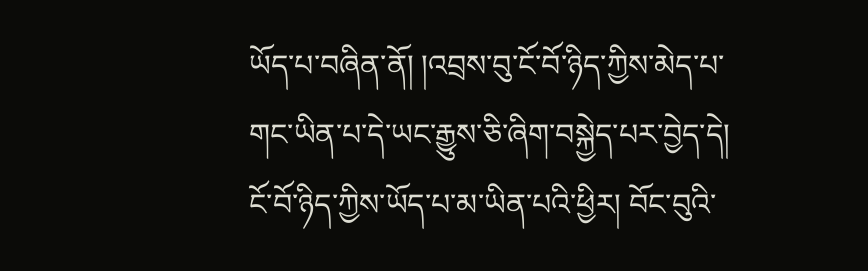ཡོད་པ་བཞིན་ནོ། །འབྲས་བུ་ངོ་བོ་ཉིད་ཀྱིས་མེད་པ་གང་ཡིན་པ་དེ་ཡང་རྒྱུས་ཅི་ཞིག་བསྐྱེད་པར་བྱེད་དེ། ངོ་བོ་ཉིད་ཀྱིས་ཡོད་པ་མ་ཡིན་པའི་ཕྱིར། བོང་བུའི་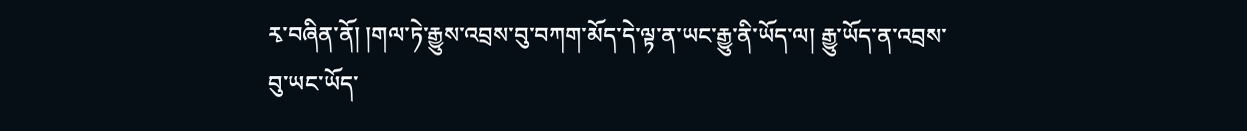རྭ་བཞིན་ནོ། །གལ་ཏེ་རྒྱུས་འབྲས་བུ་བཀག་མོད་དེ་ལྟ་ན་ཡང་རྒྱུ་ནི་ཡོད་ལ། རྒྱུ་ཡོད་ན་འབྲས་བུ་ཡང་ཡོད་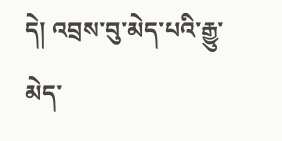དེ། འབྲས་བུ་མེད་པའི་རྒྱུ་མེད་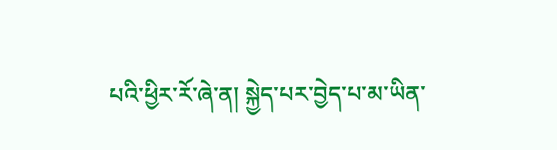པའི་ཕྱིར་རོ་ཞེ་ན། སྐྱེད་པར་བྱེད་པ་མ་ཡིན་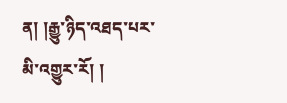ན། །རྒྱུ་ཉིད་འཐད་པར་མི་འགྱུར་རོ། །